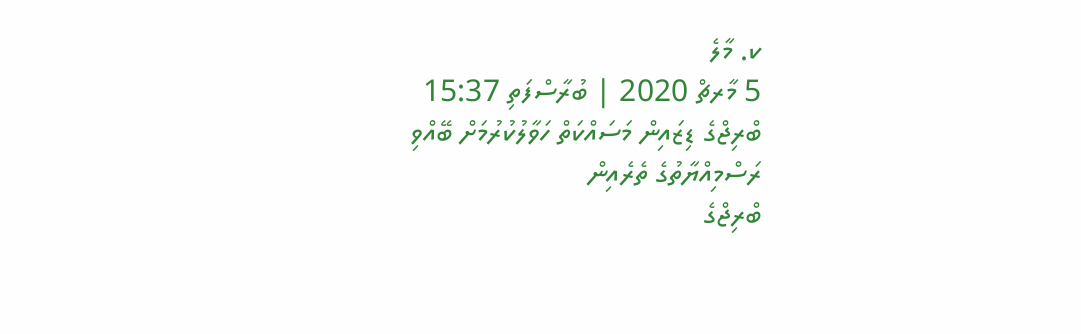ކ. މާލެ
5 މާރޗް 2020 | ބުރާސްފަތި 15:37
ބްރިޖްގެ ޑިޒައިން މަސައްކަތް ހަވާލުކުރުމަށް ބޭއްވި ރަސްމިއްޔާތުގެ ތެރެއިން
ބްރިޖްގެ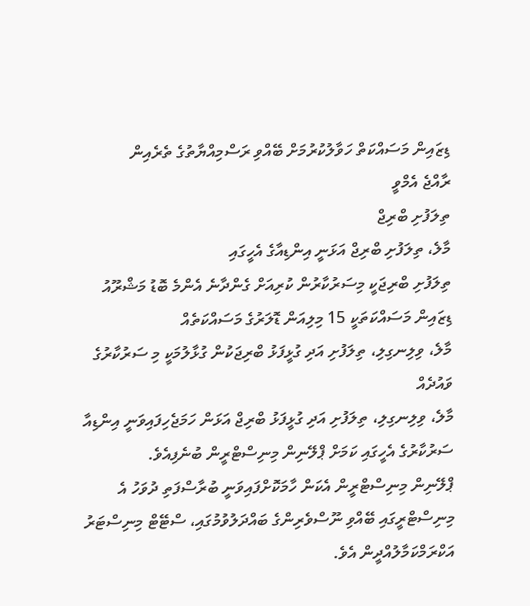ޑިޒައިން މަސައްކަތް ހަވާލުކުރުމަށް ބޭއްވި ރަސްމިއްޔާތުގެ ތެރެއިން
ރާއްޖެ އެމްވީ
ތިލަފުށި ބްރިޖް
މާލެ، ތިލަފުށި ބްރިޖް އަޅަނީ އިންޑިއާގެ އެހީގައި
ތިލަފުށި ބްރިޖަކީ މިސަރުކާރުން ކުރިއަށް ގެންދާނެ އެންމެ ބޮޑު މަޝްރޫއު
ޑިޒައިން މަސައްކަތަކީ 15 މިލިއަން ޑޮލަރުގެ މަސައްކަތެއް
މާލެ، ވިލިނގިލި، ތިލަފުށި އަދި ގުޅީފަޅު ބްރިޖަކުން ގުޅާލުމަކީ މި ސަރުކާރުގެ ވައުދެއް
މާލެ، ވިލިނގިލި، ތިލަފުށި އަދި ގުޅީފަޅު ބްރިޖް އަޅަން ހަމަޖެހިފައިވަނީ އިންޑިއާ ސަރުކާރުގެ އެހީގައި ކަމަށް ޕްލޭނިން މިނިސްޓްރީން ބުނެފިއެވެ.
ޕްލޭނިން މިނިސްޓްރީން އެކަން ހާމަކޮށްފައިވަނީ ބުރާސްފަތި ދުވަހު އެ މިނިސްޓްރީގައި ބޭއްވި ނޫސްވެރިންގެ ބައްދަލުވުމުގައި، ސްޓޭޓް މިނިސްޓަރު އަކްރަމްކަމާލުއްދީން އެވެ.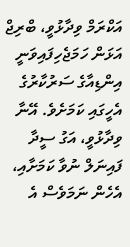އަކްރަމް ވިދާޅުވީ، ބްރިޖް އަޅަން ހަމަޖެހިފައިވަނީ އިންޑިއާގެ ސަރުކާރުގެ އެހީގައި ކަމަށެވެ. އޭނާ ވިދާޅުވީ، އަގު ސީދާ ފައިނަލް ނުވާ ކަމަށާއި، އެހެން ނަމަވެސް އެ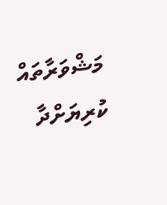މަޝްވަރާތައް ކުރިޔަށްދާ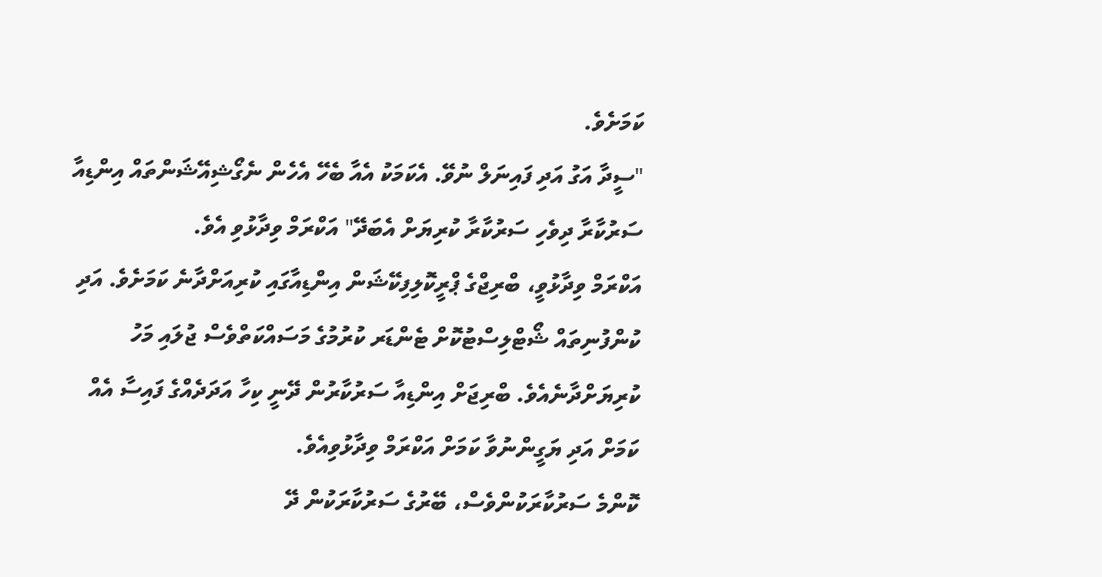ކަމަށެވެ.
"ސީދާ އަގު އަދި ފައިނަލް ނުވޭ. އެކަމަކު އެއާ ބެހޭ އެހެން ނެގޯޝިއޭޝަންތައް އިންޑިއާ ސަރުކާރާ ދިވެހި ސަރުކާރާ ކުރިޔަށް އެބަދޭ" އަކްރަމް ވިދާޅުވި އެވެ.
އަކްރަމް ވިދާޅުވީ، ބްރިޖްގެ ޕްރީކޮލިފިކޭޝަން އިންޑިއާގައި ކުރިއަށްދާނެ ކަމަށެވެ. އަދި ކުންފުނިތައް ޝޯޓްލިސްޓުކޮށް ޓެންޑަރ ކުރުމުގެ މަސައްކަތްވެސް ޖުލައި މަހު ކުރިޔަށްދާނެއެވެ. ބްރިޖަށް އިންޑިއާ ސަރުކާރުން ދޭނީ ކިހާ އަދަދެއްގެ ފައިސާ އެއް ކަމަށް އަދި ޔަގީންނުވާ ކަމަށް އަކްރަމް ވިދާޅުވިއެވެ.
ކޮންމެ ސަރުކާރަކުންވެސް، ބޭރުގެ ސަރުކާރަކުން ދޭ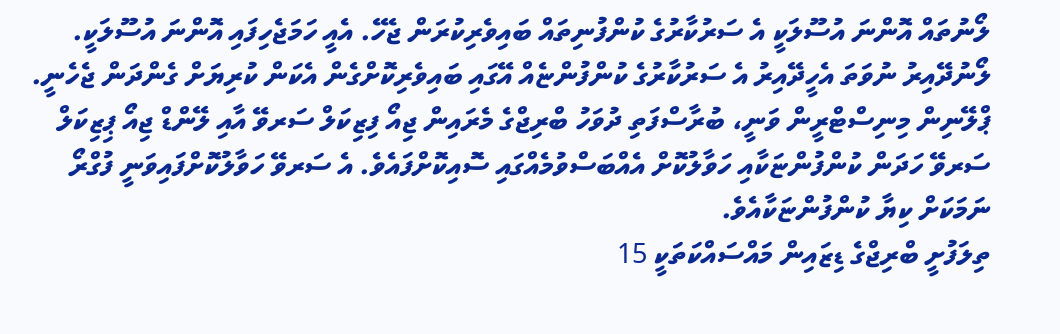ލޯނުތައް އޮންނަ އުސޫލަކީ އެ ސަރުކާރުގެ ކުންފުނިތައް ބައިވެރިކުރަން ޖެހޭ. އެއީ ހަމަޖެހިފައި އޮންނަ އުސޫލަކީ. ލޯނުދޭއިރު ނުވަތަ އެހީދޭއިރު އެ ސަރުކާރުގެ ކުންފުންޏެއް އޭގައި ބައިވެރިކޮށްގެން އެކަން ކުރިޔަށް ގެންދަން ޖެހެނީ.
ޕްލޭނިން މިނިސްޓްރީން ވަނީ، ބުރާސްފަތި ދުވަހު ބްރިޖްގެ މެރައިން ޖިއޯ ފިޒިކަލް ސަރވޭ އާއި ލޭންޑް ޖިއޯ ޕިޒިކަލް ސަރވޭ ހަދަން ކުންފުންޏަކާއި ހަވާލުކޮށް އެއްބަސްވުމެއްގައި ސޮއިކޮށްފައެވެ. އެ ސަރވޭ ހަވާލުކޮށްފައިވަނީ ފުގްރޯ ނަމަކަށް ކިޔާ ކުންފުންޏަކާއެވެ.
ތިލަފުށީ ބްރިޖްގެ ޑިޒައިން މައްސައްކަތަކީ 15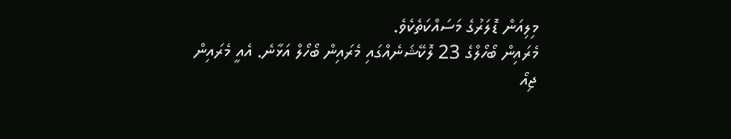މިލިއަން ޑޮލަރުގެ މަސައްކަތެކެވެ.
މެރައިން ބޯހޯލްގެ 23 ލޮކޭޝަނެއްގައި މެރައިން ބޯހޯލް އަޅާނެ. އެއީ މެރައިން ޖިއޯ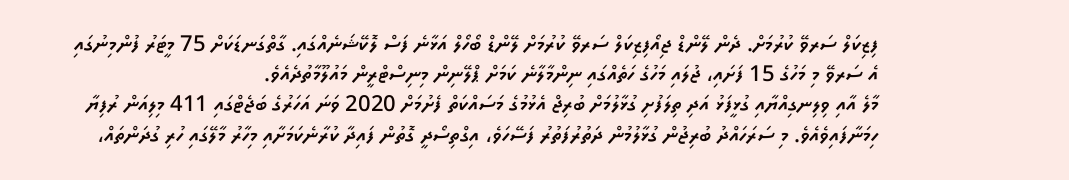ފިޒިކަލް ސަރވޭ ކުރުމަށް. ދެން ލޭންޑް ޖިއޯފިޒިކަލް ސަރވޭ ކުރުމަށް ލޭންޑް ބޯހޯލް އަޅާނެ ފަސް ލޮކޭޝަނެއްގައި. ގާތްގަނޑަކަށް 75 މީޓަރު ފުންމިނުގައި
އެ ސަރވޭ މި މަހުގެ 15 ފަށައި، ޖުލައި މަހުގެ ހަތެއްގައި ނިންމާލާނެ ކަމަށް ޕްލޭނިން މިނިސްޓްރީން މައުލޫމާތުދެއެވެ.
މާލެ އާއި ވިލިނގިއްޔާއި ގުޅީފަޅު އަދި ތިލަފުށި ގުޅާލުމަށް ބުރިޖް އެޅުމުގެ މަސައްކަތް ފެށުމަށް 2020 ވަނަ އަހަރުގެ ބަޖެޓްގައި 411 މިލިއަން ރުފިޔާ ހިމަނާފައިވެއެވެ. މި ސަރަހައްދު ބުރިޖުން ގުޅާލުމުން ދަތުރުފަތުރު ފަސޭހަވެ، އިގްތިސޯދީ ގޮތުން ފައިދާ ކުރާނެކަމަށާއި މިހާރު މާލޭގައި ހުރި ގުދަންތައް،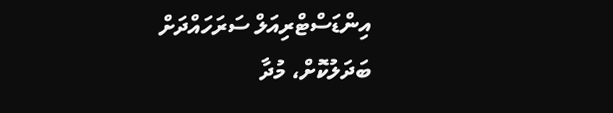އިންޑަސްޓްރިއަލް ސަރަހައްދަށް ބަދަލުކޮށް، މުދާ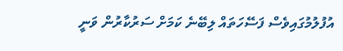އުފުލުމުގައިވެސް ފަސޭހަތައް ލިބޭނެ ކަމަށް ސަރުކާރުން ވަނީ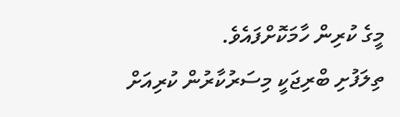މީގެ ކުރިން ހާމަކޮށްފައެވެ.
ތިލަފުށި ބްރިޖަކީ މިސަރުކާރުން ކުރިއަށް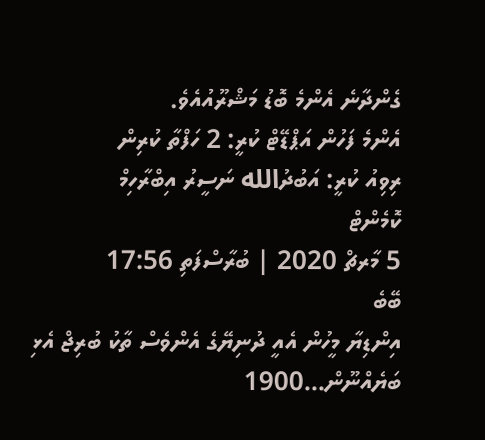ގެންދާނެ އެންމެ ބޮޑު މަޝްރޫއުއެވެ.
އެންމެ ފަހުން އަޕްޑޭޓް ކުރީ: 2 ހަފްތާ ކުރިން
ރިވިއު ކުރީ: އަބުދުالله ނަސީރު އިބްރާހިމް
ކޮމެންޓް
5 މާރޗް 2020 | ބުރާސްފަތި 17:56
ބޭބެ
އިންޑިޔާ މީހުން އެއީ ދުނިޔޭގެ އެންވެސް ތާކު ބުރިޖް އެޅި ބަޔެއްނޫން...1900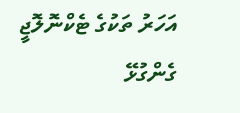އަހަރު ތަކުގެ ޓެކްނޮލޮޖީ ގެންގުޅޭ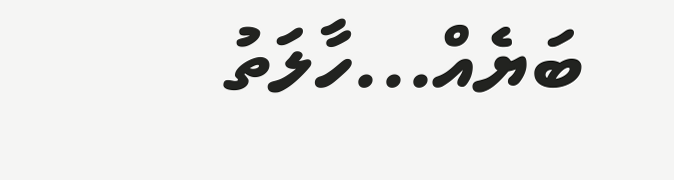ބަޔެއް...ހާލަތު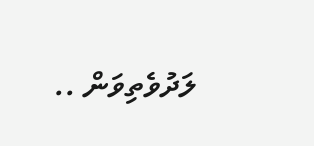ލަދުވެތިވަން ..